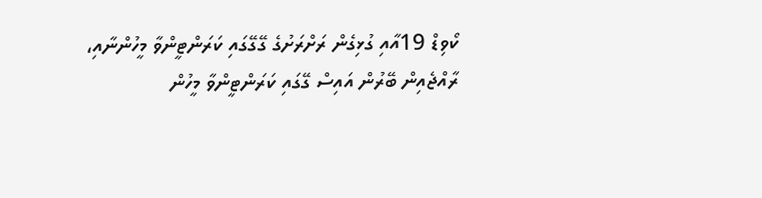ކޯވިޑް 19އާއި ގުޅިގެން ރަށްރަށުގެ ގޭގޭގައި ކަރަންޓީންވާ މީހުންނާއި، ރާއްޖެއިން ބޭރުން އައިސް ގޭގައި ކަރަންޓީންވާ މީހުން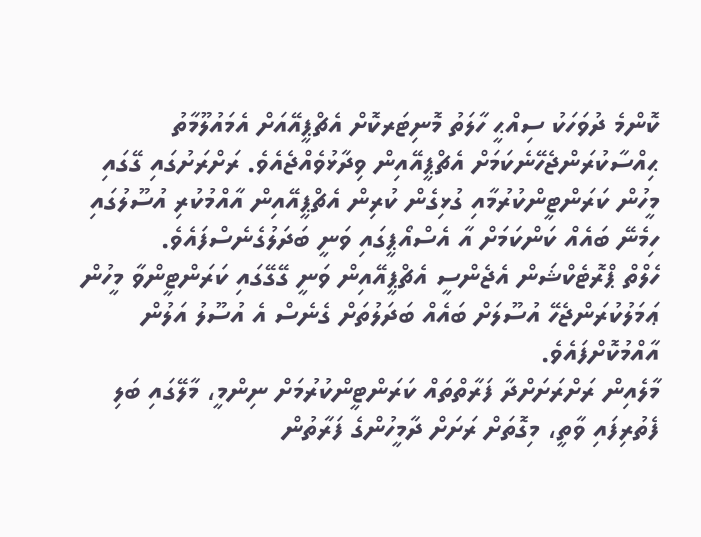ކޮންމެ ދުވަހަކު ސިއްޙީ ހާލަތު މޮނިޓަރކޮށް އެޗްޕީއޭއަށް އެމައުލޫމާތު ޙިއްސާކުރަންޖެހޭނެކަމަށް އެޗްޕީއޭއިން ވިދާޅުވެއްޖެއެވެ. ރަށްރަށުގައި ގޭގައި މީހުން ކަރަންޓީންކުރުމާއި ގުޅިގެން ކުރިން އެޗްޕީއޭއިން އާއްމުކުރި އުސޫލުގައި ހިމެނޭ ބައެއް ކަންކަމަށް އާ އެސްއޯޕީގައި ވަނީ ބަދަލުގެނެސްފައެވެ.
ހެލްތް ޕްރޮޓެކްޝަން އެޖެންސީ އެޗްޕީއޭއިން ވަނީ ގޭގޭގައި ކަރަންޓީންވާ މީހުން ޢަމަލުކުރަންޖެހޭ އުސޫލަށް ބައެއް ބަދަލުތަށް ގެނެސް އެ އުސޫލު އަލުން އާއްމުކޮށްފައެވެ.
މާލެއިން ރަށްރަށަށްދާ ފަރާތްތައް ކަރަންޓީންކުރުމަށް ނިންމީ، މާލޭގައި ބަލި ފެތުރިފައި ވާތީ، މިގޮތަށް ރަށަށް ދާމީހުންގެ ފަރާތުން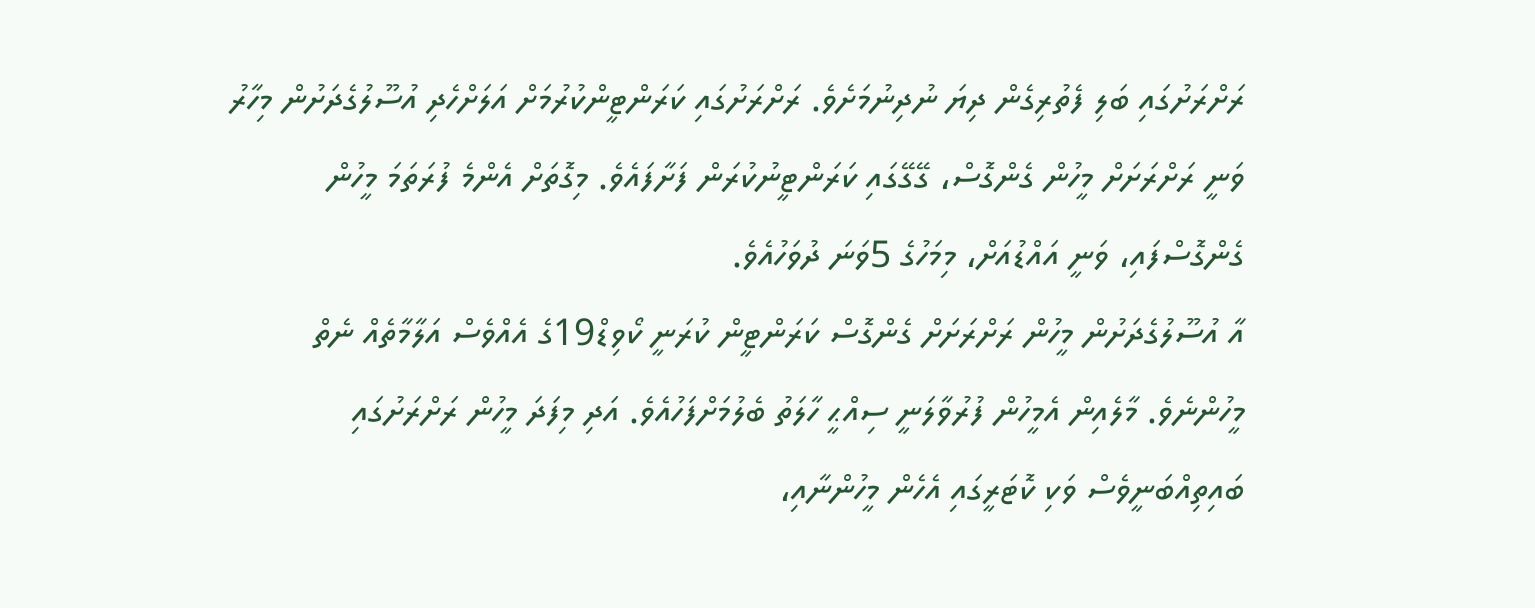ރަށްރަށުގައި ބަލި ފެތުރިގެން ދިޔަ ނުދިނުމަށެވެ. ރަށްރަށުގައި ކަރަންޓީންކުރުމަށް އަލަށްހެދި އުސޫލުގެދަށުން މިހާރު ވަނީ ރަށްރަށަށް މީހުން ގެންގޮސް، ގޭގޭގައި ކަރަންޓީނުކުރަން ފަށާފައެވެ. މިގޮތަށް އެންމެ ފުރަތަމަ މީހުން ގެންގޮސްފައި، ވަނީ އައްޑުއަށް، މިމަހުގެ 5ވަނަ ދުވަހުއެވެ.
އާ އުސޫލުގެދަށުން މީހުން ރަށްރަށަށް ގެންގޮސް ކަރަންޓީން ކުރަނީ ކޯވިޑް19ގެ އެއްވެސް އަލާމާތެއް ނެތް މީހުންނެވެ. މާލެއިން އެމީހުން ފުރުވާލަނީ ސިއްޙީ ހާލަތު ބެލުމަށްފަހުއެވެ. އަދި މިފަދަ މީހުން ރަށްރަށުގައި ބައިތިއްބަނީވެސް ވަކި ކޮޓަރީގައި އެހެން މީހުންނާއި،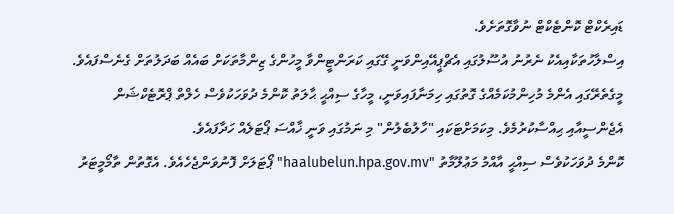ޑައިރެކްޓް ކޮންޓެކްޓް ނުވާގޮތަށެވެ.
އިސްލާހުތަކާއިއެކު ނެރުނު އުސޫލުގައި އެޗްޕީއޭއިންވަނީ ގޭގައި ކަރަންޓީންވާ މީހުންގެ ޒިންމާތަކަށް ބައެއް ބަދަލުތަށް ގެނެސްފައެވެ. މީގެތެރޭގައި އެންމެ މުހިންމުކަމެއްގެ ގޮތުގައި ހިމަނާފައިވަނީ، މީހާގެ ސިއްޙީ ޙާލަތު ކޮންމެ ދުވަހަކުވެސް ހެލްތް ޕްރޮޓެކްޝަން އެޖެންސީއާއި ޙިއްސާކުރުމެވެ. މިކަމަށްޓަކައި "ހާލުބެލުން" މި ނަމުގައި ވަނީ ޚާއްސަ ޕޯޓަލެއް ހަދާފައެވެ.
ކޮންމެ ދުވަހަކުވެސް ސިއްޙީ އާއްމު މަޢުލޫމާތު "haalubelun.hpa.gov.mv" ޕޯޓަލަށް ފޮނުވަންޖެހެއެވެ. އެގޮތުން ތާމޯމީޓަރު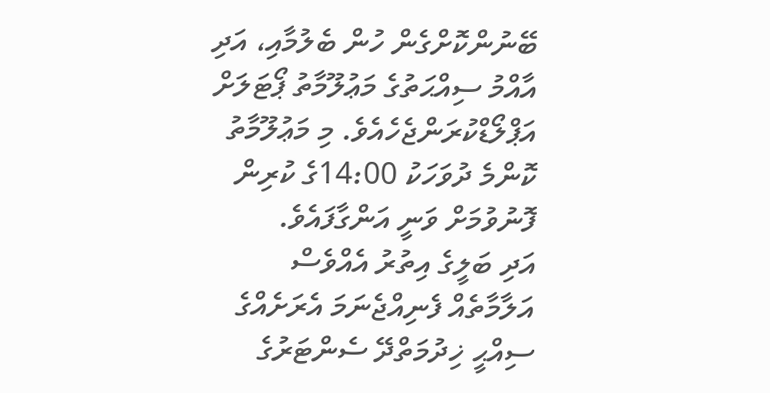ބޭނުންކޮށްގެން ހުން ބެލުމާއި، އަދި އާއްމު ސިއްޙަތުގެ މަޢުލޫމާތު ޕޯޓަލަށް އަޕްލޯޑްކުރަންޖެހެއެވެ. މި މަޢުލޫމާތު ކޮންމެ ދުވަހަކު 14:00ގެ ކުރިން ފޮނުވުމަށް ވަނީ އަންގާފައެވެ.
އަދި ބަލީގެ އިތުރު އެއްވެސް އަލާމާތެއް ފެނިއްޖެނަމަ އެރަށެއްގެ ސިއްޙީ ޚިދުމަތްދޭ ސެންޓަރުގެ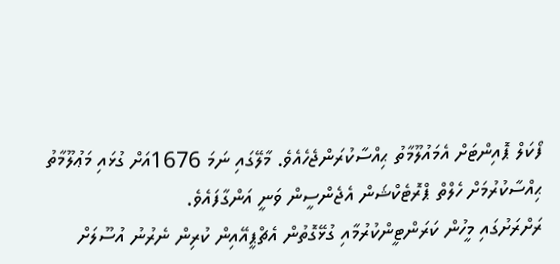ފޯކަލް ޕޮއިންޓަށް އެމައުލޫމާތު ޙިއްސާކުރަންޖެހެއެވެ. މާލޭގައި ނަމަ 1676އަށް ގުޅައި މަޢުލޫމާތު ޙިއްސާކުރުމަށް ހެލްތް ޕްރޮޓެކްޝަން އެޖެންސީން ވަނީ އަންގާފައެވެ.
ރަށްރަށުގައި މީހުން ކަރަންޓީންކުރުމާއި ގުޅޭގޮތުން އެޗްޕީއޭއިން ކުރިން ނެރުނު އުސޫލަށް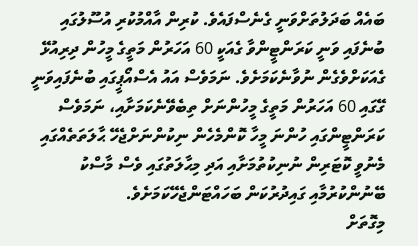ބައެއް ބަދަލުތަށްވަނީ ގެނެސްފައެވެ. ކުރިން އާއްމުކުރި އުސޫލުގައި ބުނެފައި ވަނީ ކަރަންޓީންވާ ގެއަކީ 60 އަހަރުން މަތީގެ މީހުން ދިރިއުޅޭ ގެއަކަށްވެގެން ނުވާނެކަމަށެވެ. ނަމަވެސް އައު އެސްއޯޕީގައި ބުނެފައިވަނީ ގޭގައި 60 އަހަރުން މަތީގެ މީހުންނަށް ތިބެވޭނެކަމަށާއި، ނަމަވެސް ކަރަންޓީންގައި ހުންނަ މީހާ ކޮންމެހެން ނިކުންނަށްޖެހޭ ޙާލަތަތެއްގައި މެނުވީ ކޮޓަރިން ނުނިކުތުމަށާއި އަދި މިޙާލަތުގައި ވެސް މާސްކު ބޭނުންކުރުމާއި ގައިދުރުކަން ބަހައްޓަންޖެހޭކަމަށެވެ.
މިގޮތަށް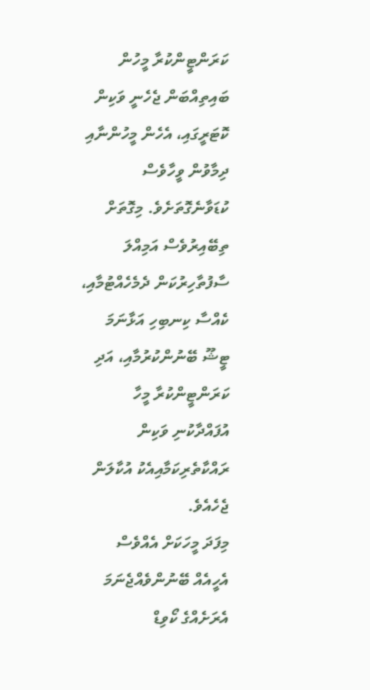ކަރަންޓީންކުރާ މީހުން ބައިތިއްބަން ޖެހެނީ ވަކިން ކޮޓަރީގައި، އެހެން މީހުންނާއި ދިމާވުން ވީހާވެސް ކުޑަވާނެގޮތަށެވެ. މިގޮތަށް ތިބޭއިރުވެސް އަމިއްލަ ސާފުތާހިރުކަން ދެމެހެއްޓުމާއި، ކެއްސާ ކިނބިހި އަޅާނަމަ ޓީޝޫ ބޭނުންކުރުމާއި، އަދި ކަރަންޓީންކުރާ މީހާ އުފައްދާކުނި ވަކިން ރައްކާތެރިކަމާއިއެކު އުކާލަން ޖެހެއެވެ.
މިފަދަ މީހަކަށް އެއްވެސް އެހީއެއް ބޭނުންވެއްޖެނަމަ އެރަށެއްގެ ކޯވިޑް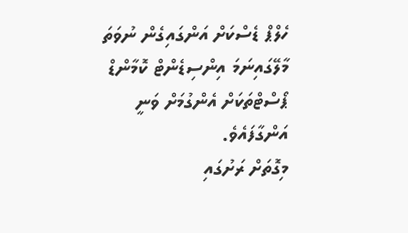ހެލްޕް ޑެސްކަށް އަންގައިގެން ނުވަތަ މާލޭގައިނަމަ އިންސިޑެންޓް ކޮމާންޑް ޕޯސްޓްތަކަށް އެންގުމަށް ވަނީ އަންގާފައެވެ.
މިގޮތަށް ރަށުގައި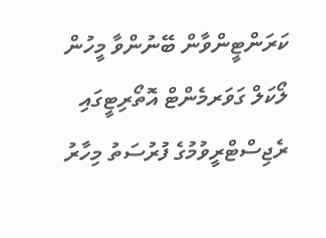ކަރަންޓީންވާން ބޭނުންވާ މީހުން ލޯކަލް ގަވަރމެންޓް އޮތޯރިޓީގައި ރެޖިސްޓްރީވުމުގެ ފުރުސަތު މިހާރު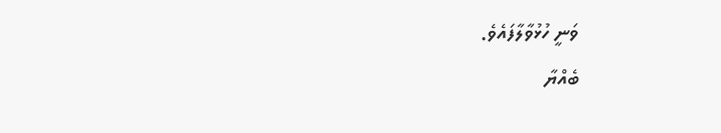ވަނީ ހުޅުވާލާފައެވެ.
ބެއްޔާ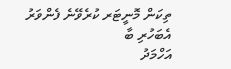ތިކަން މޮނީޓަރ ކުރެވޭނެ ފެންވަރު އެބަހުރި ބާ
އަހްމަދު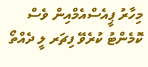މިހާރު ޕީއެސްއެމްއިން ވެސް ކޮމެންޓު ކުރެވޭ ފިޗަރ ލީ ދެއްތޯ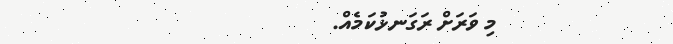މި ވަރަށް ރަގަނޅުކަމެއް.